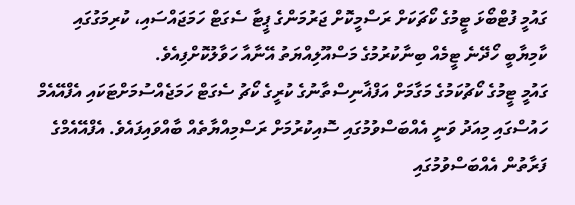ގައުމީ ފުޓްބޯޅަ ޓީމުގެ ކޯޗަކަށް ރަސްމީކޮށް ޖަރުމަންގެ ޕީޓާ ސެގަޓް ހަމަޖައްސައި، ކުރިމަގުގައި ކާމިޔާބީ ހޯދޭނެ ޓީމެއް ބިނާކުރުމުގެ މަސްއޫލިއްޔަތު އޭނާއާ ހަވާލުކޮށްފިއެވެ.
ގައުމީ ޓީމުގެ ކޯޗުކަމުގެ މަގާމަށް އަފްޣާނިސްތާނުގެ ކުރީގެ ކޯޗު ސެގަޓް ހަމަޖެއްސުމަށްޓަކައި އެފްއޭއެމް ހައުސްގައި މިއަދު ވަނީ އެއްބަސްވުމުގައި ސޮއިކުރުމަށް ރަސްމިއްޔާތެއް ބާއްވައިފައެވެ. އެފްއޭއެމްގެ ފަރާތުން އެއްބަސްވުމުގައި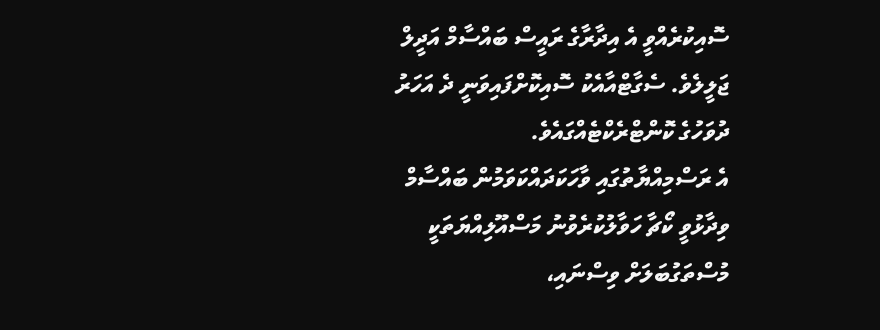ސޮއިކުރެއްވީ އެ އިދާރާގެ ރައީސް ބައްސާމް އަދީލް ޖަލީލެވެ. ސެގާޓްއާއެކު ސޮއިކޮށްފައިވަނީ ދެ އަހަރު ދުވަހުގެ ކޮންޓްރެކްޓެއްގައެވެ.
އެ ރަސްމިއްޔާތުގައި ވާހަކަދައްކަވަމުން ބައްސާމް ވިދާޅުވީ ކޯޗާ ހަވާލުކުރެވުނު މަސްއޫލިއްޔަތަކީ މުސްތަގުބަލަށް ވިސްނައި،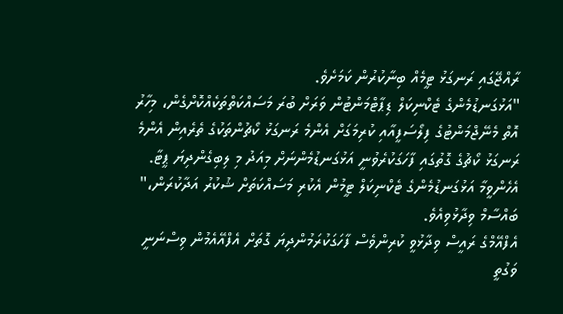ރާއްޖޭގައި ރަނގަޅު ޓީމެއް ބިނާކުރުން ކަމަށެވެ.
"އަޅުގަނޑުމެންގެ ޓެކްނިކަލް ޑިޕާޓްމަންޓުން ވަރަށް ބުރަ މަސައްކަތްތަކެއްކޮށްގެން، މިހާރު އޮތް މެނޭޖްމަންޓުގެ ފިލޯސަފީއާއި ކުރިމަގަށް އެންމެ ރަނގަޅު ކޯޗުންތަކުގެ ތެރެއިން އެންމެ ރަނގަޅު ކޯޗުގެ ގޮތުގައި ފާހަގަކުރެވުނީ އަޅުގަނޑުމެންނަށް މިއަދު މި ލިބިގެންދިޔަ ޕީޓާ. އެހެންވީމާ އަޅުގަނޑުމެންގެ ޓެކްނިކަލް ޓީމުން އެކުރި މަސައްކަތަށް ޝުކުރު އަދާކުރަން،" ބައްސާމް ވިދާޅުވިއެވެ.
އެފްއޭމްގެ ރައީސް ވިދާޅުވީ ކުރިންވެސް ފާހަގަކުރަމުންދިޔަ ގޮތަށް އެފްއޭއެމުން ވިސްނަނީ ވަގުތީ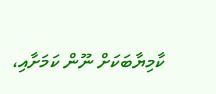ކާމިޔާބަކަށް ނޫން ކަމަށާއި،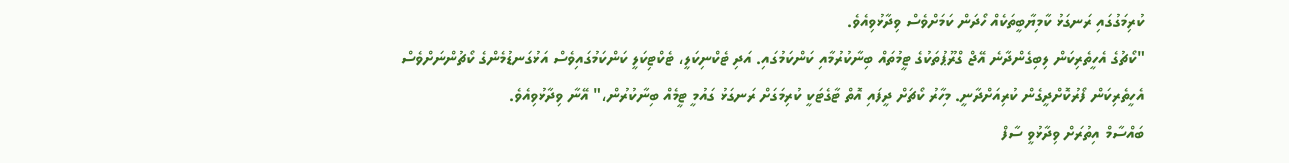ކުރިމަގުގައި ރަނގަޅު ކާމިޔާބީތަކެއް ހޯދަން ކަމަށްވެސް ވިދާޅުވިއެވެ.
"ކޯޗުގެ އެހީތެރިކަން ލިބިގެންދާނެ އޭޖް ގްރޫޕުތަކުގެ ޓީމުތައް ބިނާކުރުމާއި ކަންކަމުގައި. އަދި ޓެކްނިކަލީ، ޓެކްޓިކަލީ ކަންކަމުގައިވެސް އަޅުގަނޑުމެންގެ ކޯޗުންނަށްވެސް އެހީތެރިކަން ފޯރުކޮށްދީގެން ކުރިއަށްދާނީ. މިހާރު ކޯޗަށް ދީފައި އޮތް ޓާގެޓަކީ ކުރިމަގަށް ރަނގަޅު ގައުމީ ޓީމެއް ބިނާކުރުން،" އޭނާ ވިދާޅުވިއެވެ.
ބައްސާމް އިތުރަށް ވިދާޅުވީ ސާފް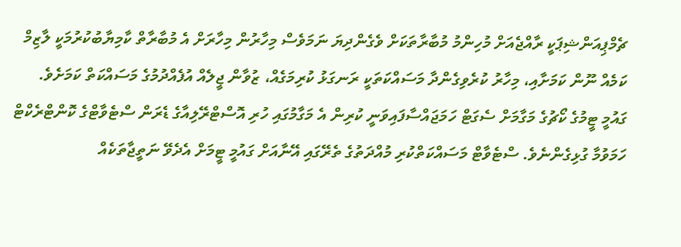ޗެމްޕިއަންޝިޕަކީ ރާއްޖެއަށް މުހިންމު މުބާރާތަކަށް ވެގެންދިޔަ ނަމަވެސް މިހާރުން މިހާރަށް އެ މުބާރާތް ކާމިޔާބުކުރުމަކީ ލާޒިމް ކަމެއް ނޫން ކަމަށާއި، މިހާރު ކުރެވިގެންދާ މަސައްކަތަކީ ރަނގަޅު ކުރިމަގެއް، ޒުވާން ޖީލެއް އުފެއްދުމުގެ މަސައްކަތް ކަމަށެވެ.
ގައުމީ ޓީމުގެ ކޯޗުގެ މަގާމަށް ސެގަޓް ހަމަޖައްސާފައިވަނީ ކުރިން އެ މަގާމުގައި ހުރި އޮސްޓްރޭލިއާގެ ޑެރަން ސްޓެވާޓްގެ ކޮންޓްރެކްޓް ހަމަވުމާ ގުޅިގެންނެވެ. ސްޓެވާޓް މަސައްކަތްކުރި މުއްދަތުގެ ތެރޭގައި އޭނާއަށް ގައުމީ ޓީމަށް އެދެވޭ ނަތީޖާތަކެއް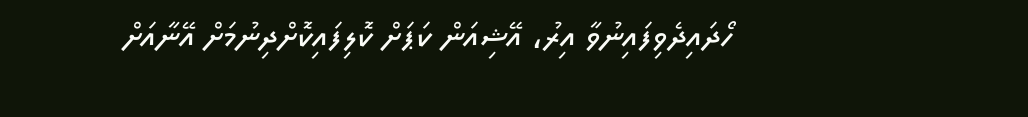ހޯދައިދެވިފައިނުވާ އިރު، އޭޝިއަން ކަޕަށް ކޮލިފައިކޮށްދިނުމަށް އޭނާއަށް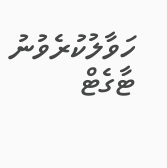ހަވާލުކުރެވުނު ޓާގެޓް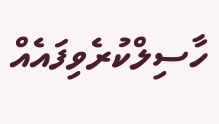ހާސިލްކުރެވިފައެއް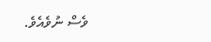ވެސް ނުވެއެވެ.